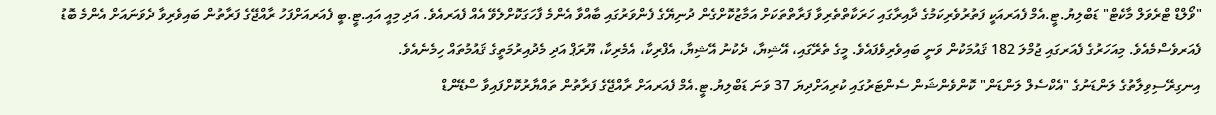"ވޯލްޑް ޓްރެވަލް މާކެޓް" ޑަބްލިޔު.ޓީ.އެމް ފެއަރއަކީ ފަތުރުވެރިކަމުގެ ދާއިރާގައި ހަރަކާތްތެރިވާ ފަރާތްތަކަށް އަމާޒުކޮށްގެން ދުނިޔޭގެ ފެންވަރުގައި ބާއްވާ އެންމެ ފާހަގަކޮށްލެވޭ އެއް ފެއަރއެވެ. އަދި މިއީ އައި.ޓީ.ބީ ފެއަރއަށްފަހު ރާއްޖޭގެ ފަރާތުން ބައިވެރިވާ ދެވަނައަށް އެންމެ ބޮޑު ފެއަރވެސްމެއެވެ. މިއަހަރުގެ ފެއަރގައި ޖުމްލަ 182 ޤައުމަކުން ވަނީ ބައިވެރިވެފައެވެ. މީގެ ތެރޭގައި، އޭޝިޔާ، ދެކުނު އޭޝިޔާ، އެފްރިކާ، އެމެރިކާ، ޔޫރަޕް އަދި މެދުއިރުމަތީގެ ޤައުމުތައް ހިމެނެއެވެ.
އިނގިރޭސިވިލާތުގެ ލަންޑަނުގެ "އެކްސެލް ލަންޑަން" ކޮންވެންޝަން ސެންޓަރުގައި ކުރިއަށްދިޔަ 37 ވަނަ ޑަބްލިޔު.ޓީ.އެމް ފެއަރއަށް ރާއްޖޭގެ ފަރާތުން ތައްޔާރުކޮށްފައިވާ ސްޑޭންޑް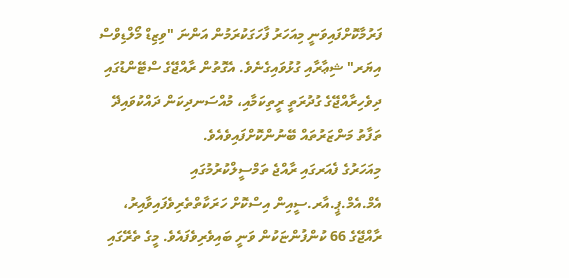ފަރުމާކޮށްފައިވަނީ މިއަހަރު ފާހަގަކުރަމުން އަންނަ "ވިޒިޑް މޯލްޑިވްސް އިޔަރ" ޝިޢާރާއި ގުޅުވައިގެނެވެ. އެގޮތުން ރާއްޖޭގެ ސްޓޭންޑުގައި ދިވެހިރާއްޖޭގެ ގުދުރަތީ ރީތިކަމާއި، މުއްސަނދިކަން ދައްކުވައިދޭ ތަފާތު މަންޒަރުތައް ބޭނުންކޮށްފައިވެއެވެ.
މިއަހަރުގެ ފެއަރގައި ރާއްޖެ ތަމްސީލްކުރުމުގައި އެމް.އެމް.ޕީ.އާރ.ސީއިން އިސްކޮށް ހަރަކާތްތެރިވެފައިވާއިރު، ރާއްޖޭގެ 66 ކުންފުންޏަކުން ވަނީ ބައިވެރިވެފައެވެ. މީގެ ތެރޭގައި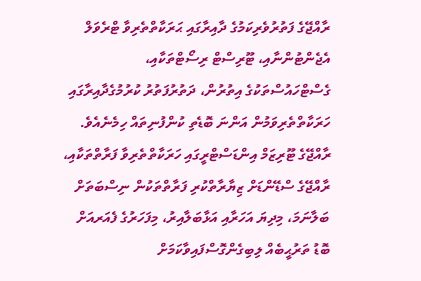ރާއްޖޭގެ ފަތުރުވެރިކަމުގެ ދާއިރާގައި ޙަރަކާތްތެރިވާ ޓްރެވަލް އެޖެންޓުންނާއި، ޓޫރިސްޓް ރިސޯޓްތަކާއި، ގެސްޓްހައުސްތަކުގެ އިތުރުން، ދަތުރުފަތުރު ކުރުމުގެދާއިރާގައި ހަރަކާތްތެރިވަމުން އަންނަ ބޮޑެތި ކުންފުނިތައް ހިމެނެއެވެ. ރާއްޖޭގެ ޓޫރިޒަމް އިންޑަސްޓްރީގައި ހަރަކާތްތެރިވާ ފަރާތްތަކާއި، ރާއްޖޭގެ ސްޑޭންޑަށް ޒިޔާރާތްކުރި ފަރާތްތަކުން ނިސްބަތަށް ބަލާނަމަ، މިދިޔަ އަހަރާއި އަޅާބަލާއިރު، މިފަހަރުގެ ފެއަރއަށް ބޮޑު ތަރުޙީބެއް ލިބިގެންގޮސްފައިވާކަމަށް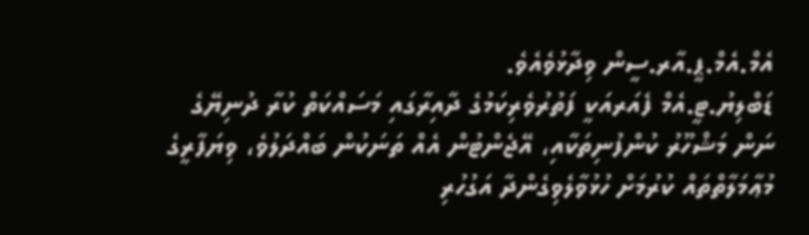އެމް.އެމް.ޕީ.އާރ.ސީން ވިދާޅުވެއެވެ.
ޑަބްލިޔު.ޓީ.އެމް ފެއަރއަކީ ފަތުރުވެރިކަމުގެ ދާއިރާގައި މަސައްކަތް ކުރާ ދުނިޔޭގެ ނަން މަޝްހޫރު ކުންފުނިތަކާއި، އޭޖެންޓުން އެއް ތަނަކުން ބައްދަލުވެ، ވިޔަފާރީގެ މުޢާމަލާތްތައް ކުރުމަށް ހުޅުވާލެވިގެންދާ އަގުހުރި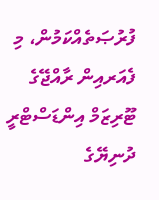ފުރުޞަތެއްކަމުން، މި ފެއަރއިން ރާއްޖޭގެ ޓޫރިޒަމް އިންޑަސްޓްރީ ދުނިޔޭގެ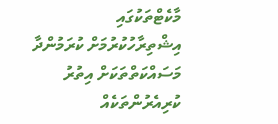މާކެޓްތަކުގައި އިޝްތިރާހުކުރުމަށް ކުރަމުންދާ މަސައްކަތްތަކަށް އިތުރު ކުރިއެރުންތަކެއް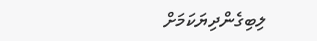ލިބިގެންދިޔަކަމަށް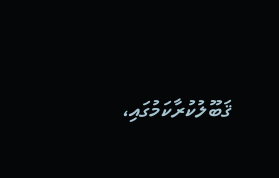ޤަބޫލުކުރާކަމުގައި،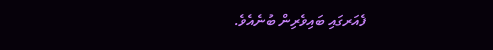ފެއަރގައި ބައިވެރިން ބުނެއެވެ.